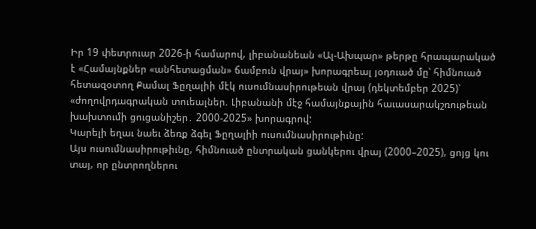Իր 19 փետրուար 2026-ի համարով, լիբանանեան «Ալ-Ախպար» թերթը հրապարակած է «Համայնքներ «անհետացման» ճամբուն վրայ» խորագրեալ յօդուած մը՝ հիմնուած հետազօտող Քամալ Ֆըղալիի մէկ ուսումնասիրութեան վրայ (դեկտեմբեր 2025)՝ «ժողովրդագրական տուեալներ. Լիբանանի մէջ համայնքային հաւասարակշռութեան խախտումի ցուցանիշեր․ 2000-2025» խորագրով:
Կարելի եղաւ նաեւ ձեռք ձգել Ֆըղալիի ուսումնասիրութիւնը:
Այս ուսումնասիրութիւնը, հիմնուած ընտրական ցանկերու վրայ (2000–2025), ցոյց կու տայ, որ ընտրողներու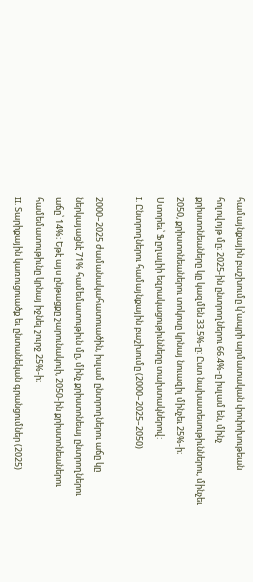համայնքային բաշխումը կ’ապրի արմատական փոփոխութեան հոլովոյթ մը։ 2025-ին ընտրողներու 66.4%-ը իսլամ են, մինչ քրիստոնեաները կը կազմեն 33.5%-ը: Ըստ նախատեսութիւններու, մինչեւ 2050, քրիստոնեաներու տոկոսը կրնայ նուազիլ մինչեւ 25%-ի։
Ստորեւ՝ Ֆըղալիի եզրակացութիւնները տախտակներով:
I. Ընտրողներու համայնքային բաշխումը (2000–2025–2050)

2000–2025 ժամանակահատուածին, իսլամ ընտրողներու աճը կը ներկայացնէ 71% համեմատութիւն մը, մինչ քրիստոնեայ ընտրողներու աճը՝ 14%։ Եթէ այս ընթացքը շարունակուի, 2050-ին քրիստոնեաներու համեմատութիւնը կրնայ իջնել շուրջ 25%-ի։
II. Տարիքային կառուցուածք եւ ընտանեկան գրանցումներ (2025)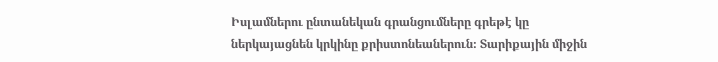Իսլամներու ընտանեկան գրանցումները գրեթէ կը ներկայացնեն կրկինը քրիստոնեաներուն։ Տարիքային միջին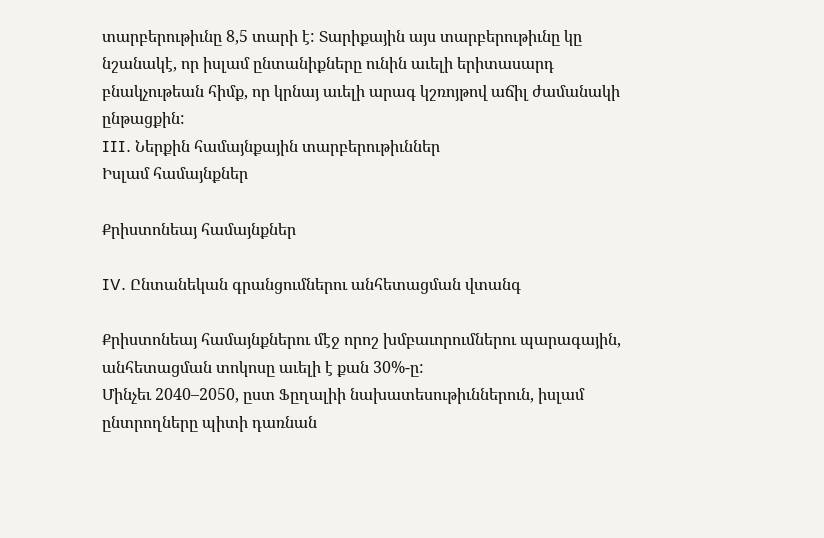տարբերութիւնը 8,5 տարի է: Տարիքային այս տարբերութիւնը կը նշանակէ, որ իսլամ ընտանիքները ունին աւելի երիտասարդ բնակչութեան հիմք, որ կրնայ աւելի արագ կշռոյթով աճիլ ժամանակի ընթացքին:
III. Ներքին համայնքային տարբերութիւններ
Իսլամ համայնքներ

Քրիստոնեայ համայնքներ

IV. Ընտանեկան գրանցումներու անհետացման վտանգ

Քրիստոնեայ համայնքներու մէջ որոշ խմբաւորումներու պարագային, անհետացման տոկոսը աւելի է քան 30%-ը:
Մինչեւ 2040–2050, ըստ Ֆըղալիի նախատեսութիւններուն, իսլամ ընտրողները պիտի դառնան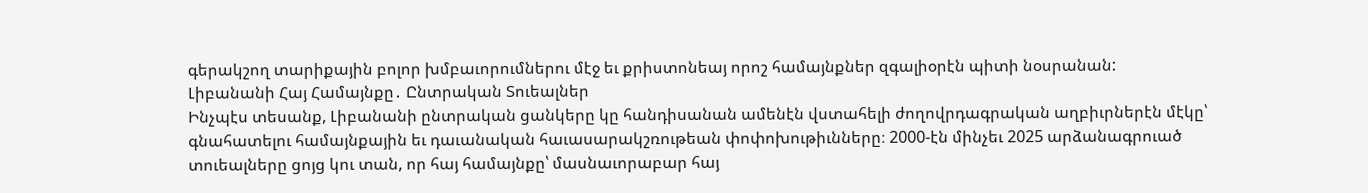գերակշող տարիքային բոլոր խմբաւորումներու մէջ եւ քրիստոնեայ որոշ համայնքներ զգալիօրէն պիտի նօսրանան:
Լիբանանի Հայ Համայնքը․ Ընտրական Տուեալներ
Ինչպէս տեսանք, Լիբանանի ընտրական ցանկերը կը հանդիսանան ամենէն վստահելի ժողովրդագրական աղբիւրներէն մէկը՝ գնահատելու համայնքային եւ դաւանական հաւասարակշռութեան փոփոխութիւնները։ 2000-էն մինչեւ 2025 արձանագրուած տուեալները ցոյց կու տան, որ հայ համայնքը՝ մասնաւորաբար հայ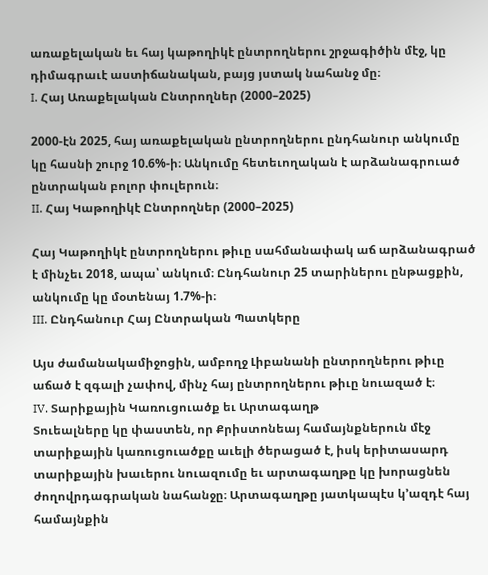առաքելական եւ հայ կաթողիկէ ընտրողներու շրջագիծին մէջ, կը դիմագրաւէ աստիճանական, բայց յստակ նահանջ մը։
I. Հայ Առաքելական Ընտրողներ (2000–2025)

2000-էն 2025, հայ առաքելական ընտրողներու ընդհանուր անկումը կը հասնի շուրջ 10.6%-ի։ Անկումը հետեւողական է արձանագրուած ընտրական բոլոր փուլերուն։
II. Հայ Կաթողիկէ Ընտրողներ (2000–2025)

Հայ Կաթողիկէ ընտրողներու թիւը սահմանափակ աճ արձանագրած է մինչեւ 2018, ապա՝ անկում։ Ընդհանուր 25 տարիներու ընթացքին, անկումը կը մօտենայ 1.7%-ի։
III. Ընդհանուր Հայ Ընտրական Պատկերը

Այս ժամանակամիջոցին, ամբողջ Լիբանանի ընտրողներու թիւը աճած է զգալի չափով, մինչ հայ ընտրողներու թիւը նուազած է։
IV. Տարիքային Կառուցուածք եւ Արտագաղթ
Տուեալները կը փաստեն, որ Քրիստոնեայ համայնքներուն մէջ տարիքային կառուցուածքը աւելի ծերացած է, իսկ երիտասարդ տարիքային խաւերու նուազումը եւ արտագաղթը կը խորացնեն ժողովրդագրական նահանջը։ Արտագաղթը յատկապէս կ’ազդէ հայ համայնքին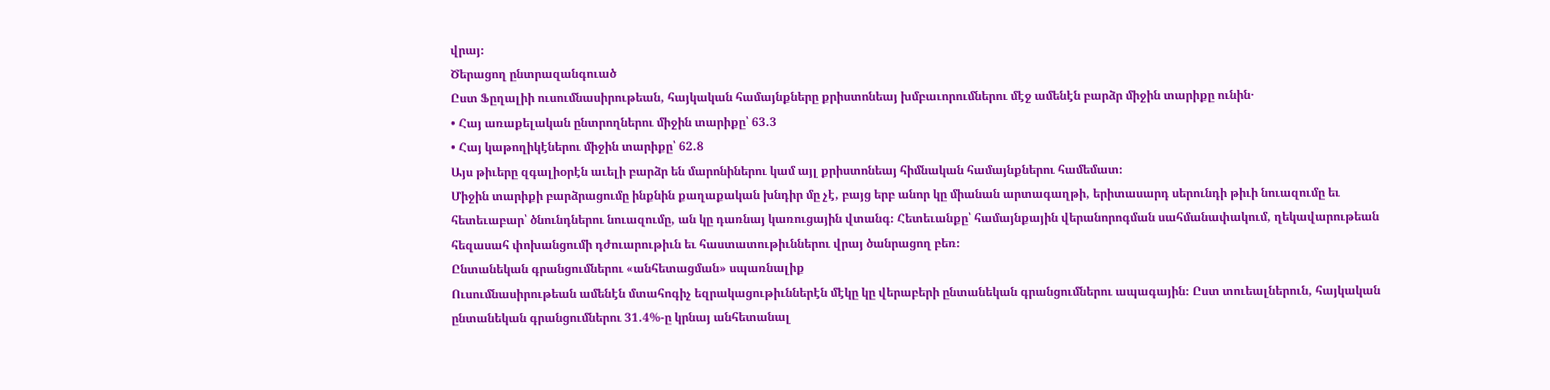վրայ։
Ծերացող ընտրազանգուած
Ըստ Ֆըղալիի ուսումնասիրութեան, հայկական համայնքները քրիստոնեայ խմբաւորումներու մէջ ամենէն բարձր միջին տարիքը ունին․
• Հայ առաքելական ընտրողներու միջին տարիքը՝ 63.3
• Հայ կաթողիկէներու միջին տարիքը՝ 62.8
Այս թիւերը զգալիօրէն աւելի բարձր են մարոնիներու կամ այլ քրիստոնեայ հիմնական համայնքներու համեմատ։
Միջին տարիքի բարձրացումը ինքնին քաղաքական խնդիր մը չէ, բայց երբ անոր կը միանան արտագաղթի, երիտասարդ սերունդի թիւի նուազումը եւ հետեւաբար՝ ծնունդներու նուազումը, ան կը դառնայ կառուցային վտանգ։ Հետեւանքը՝ համայնքային վերանորոգման սահմանափակում, ղեկավարութեան հեզասահ փոխանցումի դժուարութիւն եւ հաստատութիւններու վրայ ծանրացող բեռ։
Ընտանեկան գրանցումներու «անհետացման» սպառնալիք
Ուսումնասիրութեան ամենէն մտահոգիչ եզրակացութիւններէն մէկը կը վերաբերի ընտանեկան գրանցումներու ապագային։ Ըստ տուեալներուն, հայկական ընտանեկան գրանցումներու 31.4%-ը կրնայ անհետանալ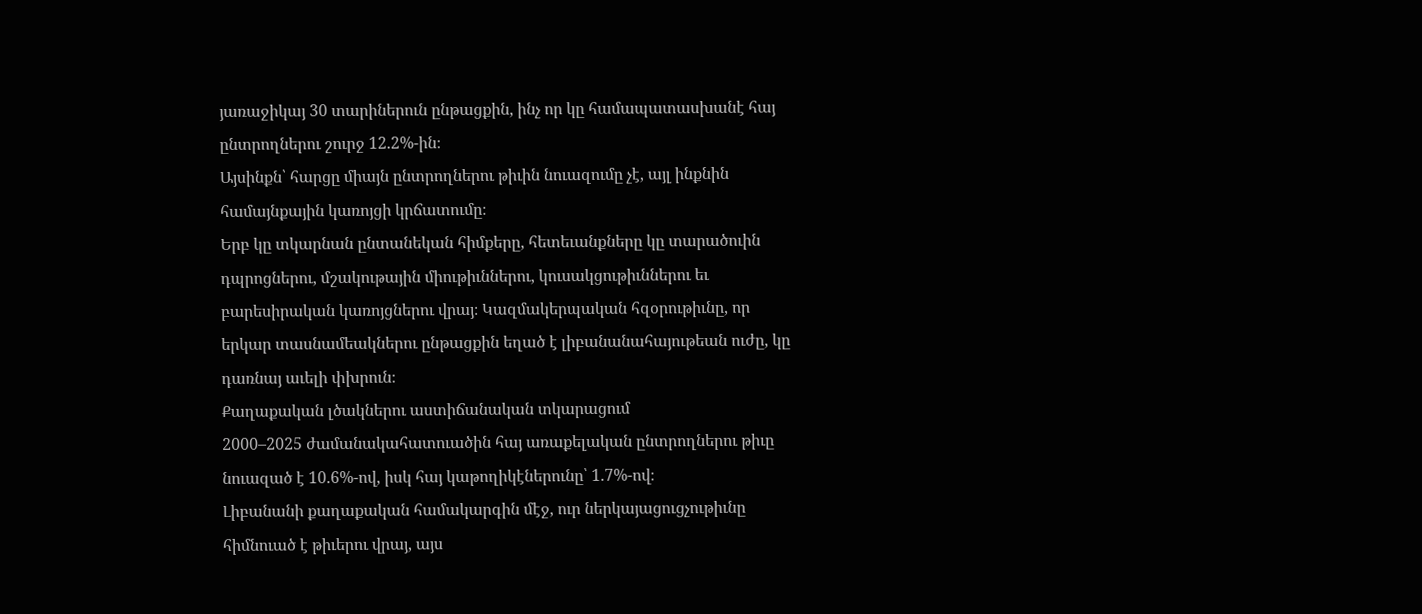յառաջիկայ 30 տարիներուն ընթացքին, ինչ որ կը համապատասխանէ հայ ընտրողներու շուրջ 12.2%-ին։
Այսինքն՝ հարցը միայն ընտրողներու թիւին նուազումը չէ, այլ ինքնին համայնքային կառոյցի կրճատումը։
Երբ կը տկարնան ընտանեկան հիմքերը, հետեւանքները կը տարածուին դպրոցներու, մշակութային միութիւններու, կուսակցութիւններու եւ բարեսիրական կառոյցներու վրայ։ Կազմակերպական հզօրութիւնը, որ երկար տասնամեակներու ընթացքին եղած է լիբանանահայութեան ուժը, կը դառնայ աւելի փխրուն։
Քաղաքական լծակներու աստիճանական տկարացում
2000–2025 ժամանակահատուածին հայ առաքելական ընտրողներու թիւը նուազած է 10.6%-ով, իսկ հայ կաթողիկէներունը՝ 1.7%-ով։
Լիբանանի քաղաքական համակարգին մէջ, ուր ներկայացուցչութիւնը հիմնուած է թիւերու վրայ, այս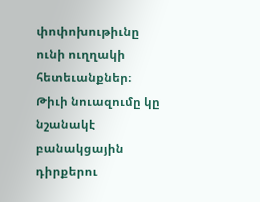փոփոխութիւնը ունի ուղղակի հետեւանքներ։ Թիւի նուազումը կը նշանակէ բանակցային դիրքերու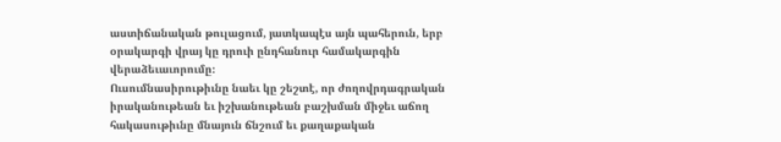աստիճանական թուլացում, յատկապէս այն պահերուն, երբ օրակարգի վրայ կը դրուի ընդհանուր համակարգին վերաձեւաւորումը։
Ուսումնասիրութիւնը նաեւ կը շեշտէ, որ ժողովրդագրական իրականութեան եւ իշխանութեան բաշխման միջեւ աճող հակասութիւնը մնայուն ճնշում եւ քաղաքական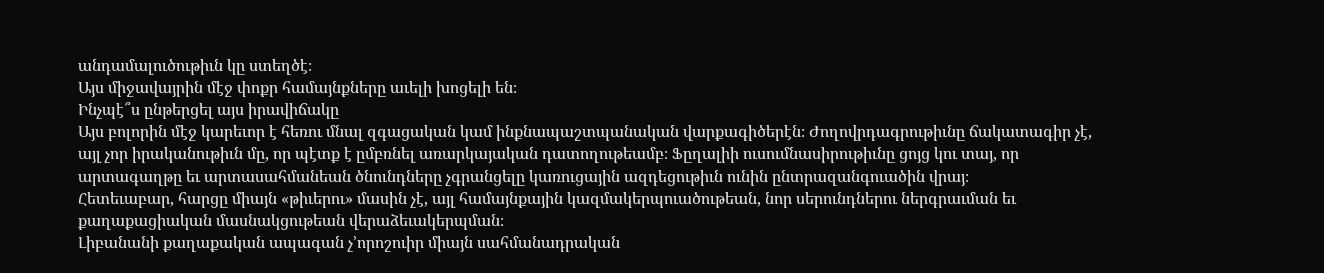անդամալուծութիւն կը ստեղծէ։
Այս միջավայրին մէջ փոքր համայնքները աւելի խոցելի են։
Ինչպէ՞ս ընթերցել այս իրավիճակը
Այս բոլորին մէջ կարեւոր է հեռու մնալ զգացական կամ ինքնապաշտպանական վարքագիծերէն։ Ժողովրդագրութիւնը ճակատագիր չէ, այլ չոր իրականութիւն մը, որ պէտք է ըմբռնել առարկայական դատողութեամբ։ Ֆըղալիի ուսումնասիրութիւնը ցոյց կու տայ, որ արտագաղթը եւ արտասահմանեան ծնունդները չգրանցելը կառուցային ազդեցութիւն ունին ընտրազանգուածին վրայ։
Հետեւաբար, հարցը միայն «թիւերու» մասին չէ, այլ համայնքային կազմակերպուածութեան, նոր սերունդներու ներգրաւման եւ քաղաքացիական մասնակցութեան վերաձեւակերպման։
Լիբանանի քաղաքական ապագան չ’որոշուիր միայն սահմանադրական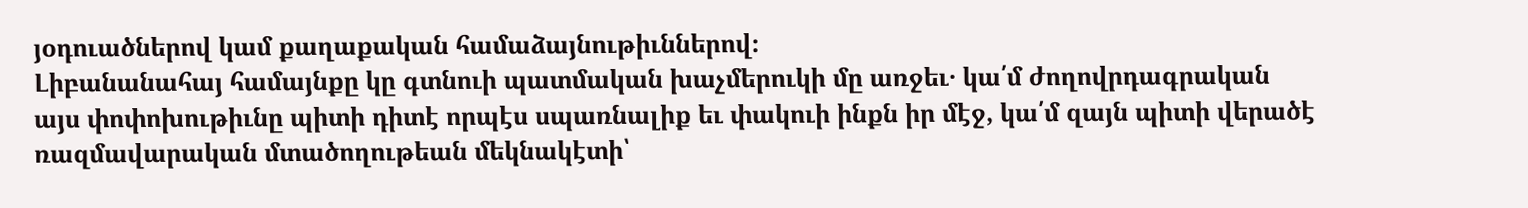յօդուածներով կամ քաղաքական համաձայնութիւններով։
Լիբանանահայ համայնքը կը գտնուի պատմական խաչմերուկի մը առջեւ․ կա՛մ ժողովրդագրական այս փոփոխութիւնը պիտի դիտէ որպէս սպառնալիք եւ փակուի ինքն իր մէջ, կա՛մ զայն պիտի վերածէ ռազմավարական մտածողութեան մեկնակէտի՝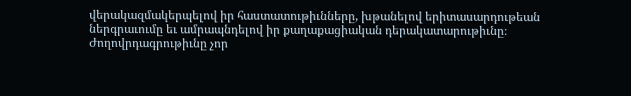վերակազմակերպելով իր հաստատութիւնները, խթանելով երիտասարդութեան ներգրաւումը եւ ամրապնդելով իր քաղաքացիական դերակատարութիւնը։
Ժողովրդագրութիւնը չոր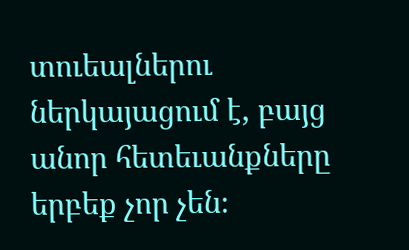տուեալներու ներկայացում է, բայց անոր հետեւանքները երբեք չոր չեն։